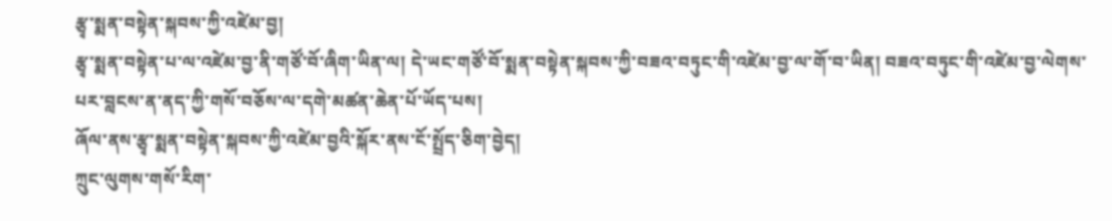རྩྭ་སྨན་བསྟེན་སྐབས་ཀྱི་འཛེམ་བྱ།
རྩྭ་སྨན་བསྟེན་པ་ལ་འཛེམ་བྱ་ནི་གཙོ་བོ་ཞིག་ཡིན་ལ། དེ་ཡང་གཙོ་བོ་སྨན་བསྟེན་སྐབས་ཀྱི་བཟའ་བཏུང་གི་འཛེམ་བྱ་ལ་གོ་བ་ཡིན། བཟའ་བཏུང་གི་འཛེམ་བྱ་ལེགས་པར་བླངས་ན་ནད་ཀྱི་གསོ་བཅོས་ལ་དགེ་མཚན་ཆེན་པོ་ཡོད་པས།
ཞོལ་ནས་རྩྭ་སྨན་བསྟེན་སྐབས་ཀྱི་འཛེམ་བྱའི་སྐོར་ནས་ངོ་སྤྲོད་ཅིག་བྱེད།
ཀྲུང་ལུགས་གསོ་རིག་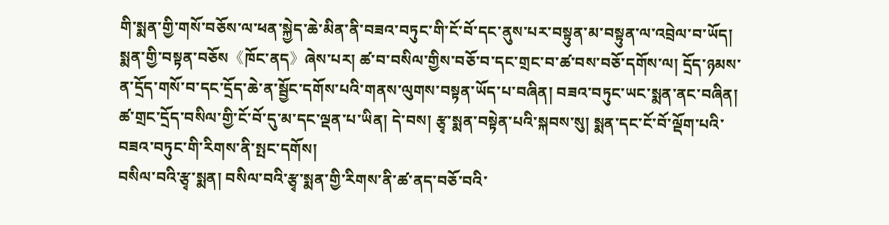གི་སྨན་གྱི་གསོ་བཅོས་ལ་ཕན་སྐྱེད་ཆེ་མིན་ནི་བཟའ་བཏུང་གི་ངོ་བོ་དང་ནུས་པར་བསྟུན་མ་བསྟུན་ལ་འབྲེལ་བ་ཡོད། སྨན་གྱི་བསྟན་བཅོས《ཁོང་ནད》ཞེས་པར། ཚ་བ་བསིལ་གྱིས་བཅོ་བ་དང་གྲང་བ་ཚ་བས་བཅོ་དགོས་ལ། དྲོད་ཉམས་ན་དྲོད་གསོ་བ་དང་དྲོད་ཆེ་ན་སྦྱོང་དགོས་པའི་གནས་ལུགས་བསྟན་ཡོད་པ་བཞིན། བཟའ་བཏུང་ཡང་སྨན་ནང་བཞིན། ཚ་གྲང་དྲོད་བསིལ་གྱི་ངོ་བོ་དུ་མ་དང་ལྡན་པ་ཡིན། དེ་བས། རྩྭ་སྨན་བསྟེན་པའི་སྐབས་སུ། སྨན་དང་ངོ་བོ་ལྡོག་པའི་བཟའ་བཏུང་གི་རིགས་ནི་སྤང་དགོས།
བསིལ་བའི་རྩྭ་སྨན། བསིལ་བའི་རྩྭ་སྨན་གྱི་རིགས་ནི་ཚ་ནད་བཅོ་བའི་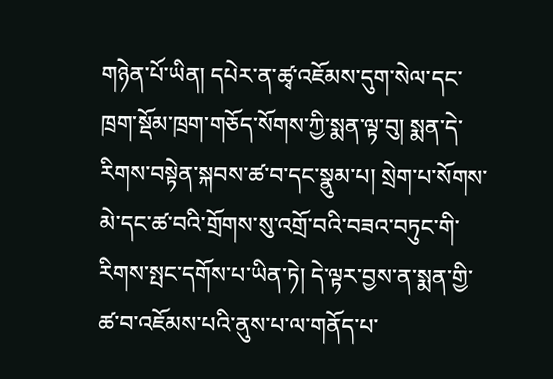གཉེན་པོ་ཡིན། དཔེར་ན་ཚྭ་འཇོམས་དུག་སེལ་དང་ཁྲག་སྡོམ་ཁྲག་གཅོད་སོགས་ཀྱི་སྨན་ལྟ་བུ། སྨན་དེ་རིགས་བསྟེན་སྐབས་ཚ་བ་དང་སྣུམ་པ། སྲེག་པ་སོགས་མེ་དང་ཚ་བའི་གྲོགས་སུ་འགྲོ་བའི་བཟའ་བཏུང་གི་རིགས་སྤང་དགོས་པ་ཡིན་ཏེ། དེ་ལྟར་བྱས་ན་སྨན་གྱི་ཚ་བ་འཇོམས་པའི་ནུས་པ་ལ་གནོད་པ་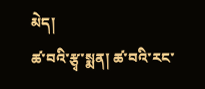མེད།
ཚ་བའི་རྩྭ་སྨན། ཚ་བའི་རང་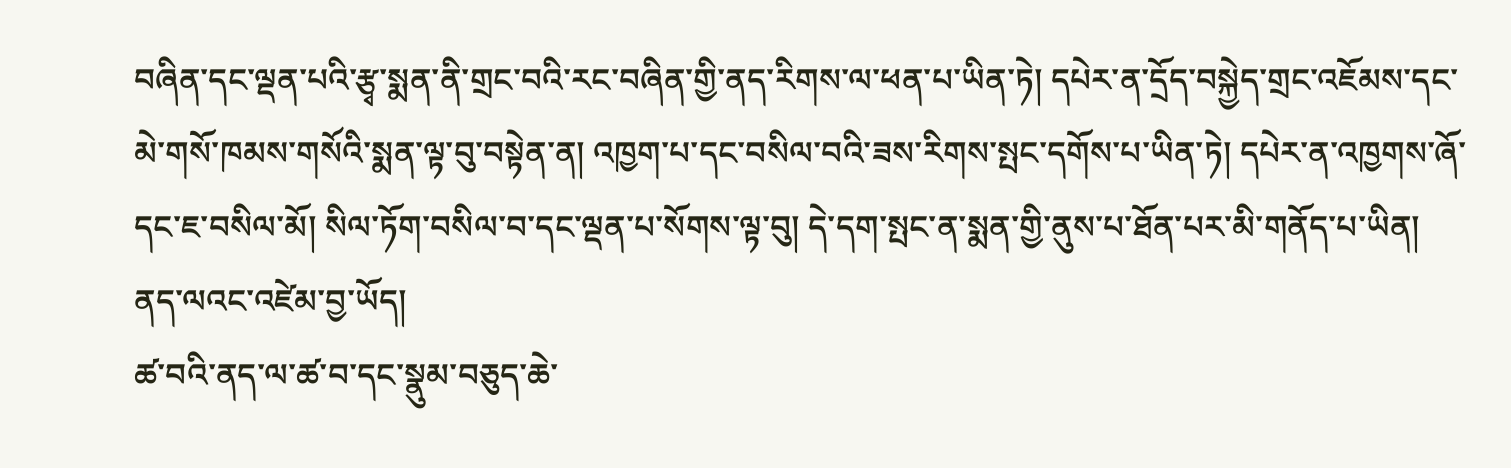བཞིན་དང་ལྡན་པའི་རྩྭ་སྨན་ནི་གྲང་བའི་རང་བཞིན་གྱི་ནད་རིགས་ལ་ཕན་པ་ཡིན་ཏེ། དཔེར་ན་དྲོད་བསྐྱེད་གྲང་འཇོམས་དང་མེ་གསོ་ཁམས་གསོའི་སྨན་ལྟ་བུ་བསྟེན་ན། འཁྱག་པ་དང་བསིལ་བའི་ཟས་རིགས་སྤང་དགོས་པ་ཡིན་ཏེ། དཔེར་ན་འཁྱགས་ཞོ་དང་ཇ་བསིལ་མོ། སིལ་ཏོག་བསིལ་བ་དང་ལྡན་པ་སོགས་ལྟ་བུ། དེ་དག་སྤང་ན་སྨན་གྱི་ནུས་པ་ཐོན་པར་མི་གནོད་པ་ཡིན།
ནད་ལའང་འཛེམ་བྱ་ཡོད།
ཚ་བའི་ནད་ལ་ཚ་བ་དང་སྣུམ་བཅུད་ཆེ་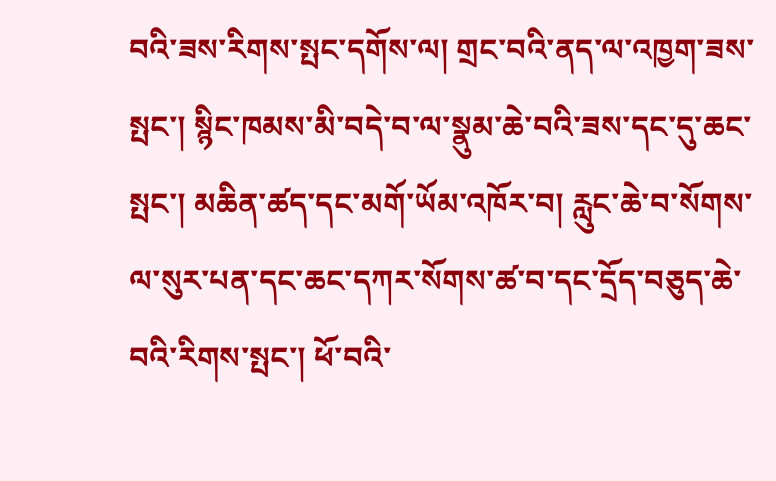བའི་ཟས་རིགས་སྤང་དགོས་ལ། གྲང་བའི་ནད་ལ་འཁྱག་ཟས་སྤང་། སྙིང་ཁམས་མི་བདེ་བ་ལ་སྣུམ་ཆེ་བའི་ཟས་དང་དུ་ཆང་སྤང་། མཆིན་ཚད་དང་མགོ་ཡོམ་འཁོར་བ། རླུང་ཆེ་བ་སོགས་ལ་སུར་པན་དང་ཆང་དཀར་སོགས་ཚ་བ་དང་དྲོད་བཅུད་ཆེ་བའི་རིགས་སྤང་། ཕོ་བའི་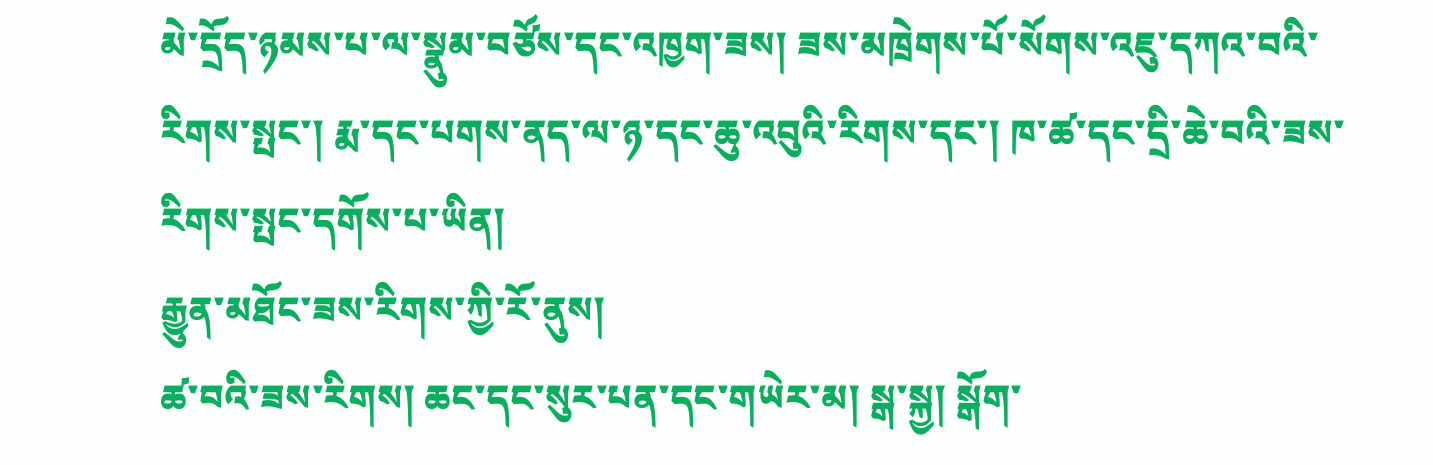མེ་དྲོད་ཉམས་པ་ལ་སྣུམ་བཙོས་དང་འཁྱག་ཟས། ཟས་མཁྲེགས་པོ་སོགས་འཇུ་དཀའ་བའི་རིགས་སྤང་། རྨ་དང་པགས་ནད་ལ་ཉ་དང་ཆུ་འབུའི་རིགས་དང་། ཁ་ཚ་དང་དྲི་ཆེ་བའི་ཟས་རིགས་སྤང་དགོས་པ་ཡིན།
རྒྱུན་མཐོང་ཟས་རིགས་ཀྱི་རོ་ནུས།
ཚ་བའི་ཟས་རིགས། ཆང་དང་སུར་པན་དང་གཡེར་མ། སྒ་སྐྱ། སྒོག་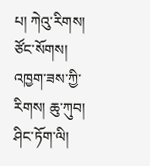པ། ཀེའུ་རིགས། ཙོང་སོགས།
འཁྱག་ཟས་ཀྱི་རིགས། ཆུ་ཀུབ། ཤིང་ཏོག་ལི།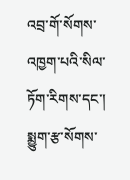འབྲ་གོ་སོགས་འཁྱག་པའི་སིལ་ཏོག་རིགས་དང་། སྨྱུག་རྩ་སོགས་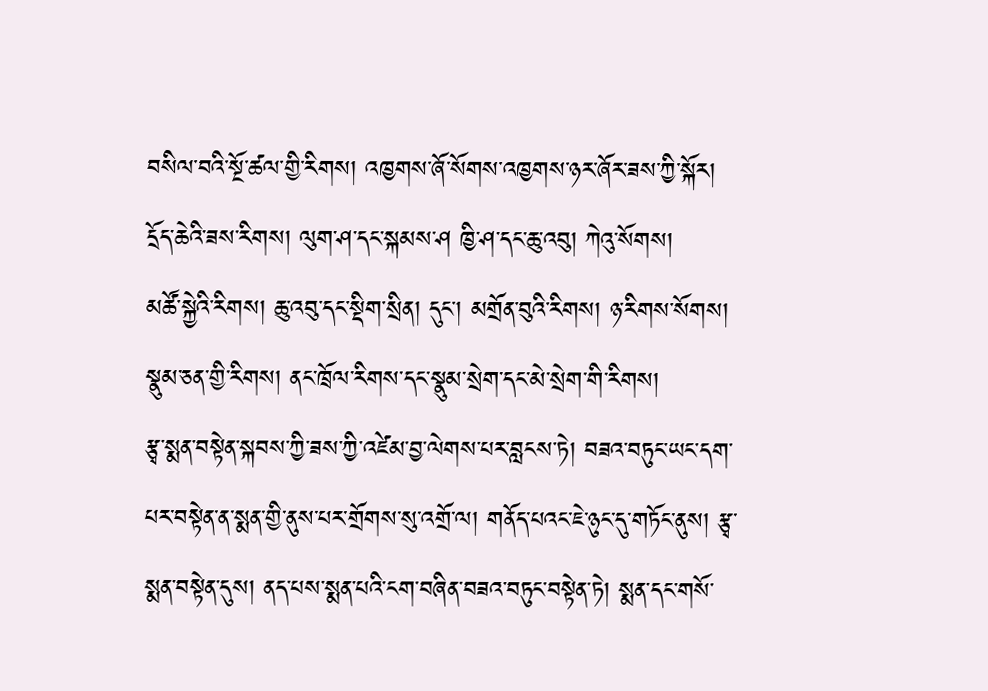བསིལ་བའི་སྔོ་ཚལ་གྱི་རིགས། འཁྱགས་ཞོ་སོགས་འཁྱགས་ཉར་ཞོར་ཟས་ཀྱི་སྐོར།
དྲོད་ཆེའི་ཟས་རིགས། ལུག་ཤ་དང་སྐམས་ཤ ཁྱི་ཤ་དང་ཆུ་འབུ། ཀེའུ་སོགས།
མཚོ་སྐྱེའི་རིགས། ཆུ་འབུ་དང་སྡིག་སྲིན། དུང་། མགྲོན་བུའི་རིགས། ཉ་རིགས་སོགས།
སྣུམ་ཅན་གྱི་རིགས། ནང་ཁྲོལ་རིགས་དང་སྣུམ་སྲེག་དང་མེ་སྲེག་གི་རིགས།
རྩྭ་སྨན་བསྟེན་སྐབས་ཀྱི་ཟས་ཀྱི་འཛེམ་བྱ་ལེགས་པར་བླངས་ཏེ། བཟའ་བཏུང་ཡང་དག་པར་བསྟེན་ན་སྨན་གྱི་ནུས་པར་གྲོགས་སུ་འགྲོ་ལ། གནོད་པའང་ཇེ་ཉུང་དུ་གཏོང་ནུས། རྩྭ་སྨན་བསྟེན་དུས། ནད་པས་སྨན་པའི་ངག་བཞིན་བཟའ་བཏུང་བསྟེན་ཏེ། སྨན་དང་གསོ་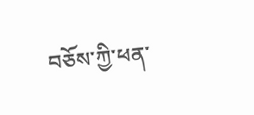བཅོས་ཀྱི་ཕན་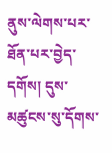ནུས་ལེགས་པར་ཐོན་པར་བྱེད་དགོས། དུས་མཚུངས་སུ་དོགས་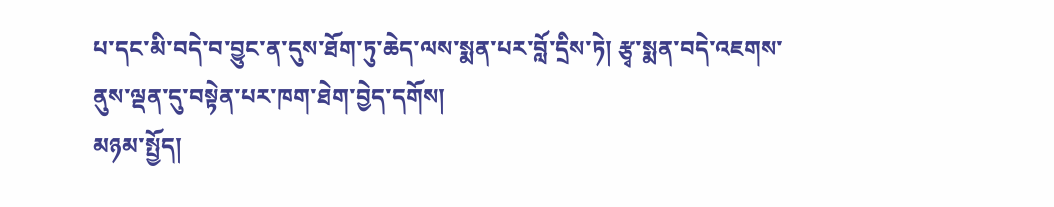པ་དང་མི་བདེ་བ་བྱུང་ན་དུས་ཐོག་ཏུ་ཆེད་ལས་སྨན་པར་བློ་དྲིས་ཏེ། རྩྭ་སྨན་བདེ་འཇགས་ནུས་ལྡན་དུ་བསྟེན་པར་ཁག་ཐེག་བྱེད་དགོས།
མཉམ་སྤྱོད།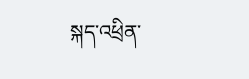སྐད་འཕྲིན་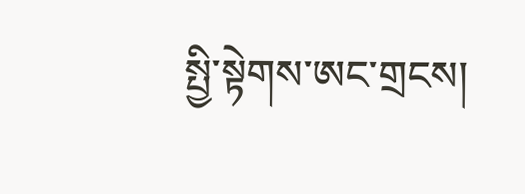སྤྱི་སྟེགས་ཨང་གྲངས།